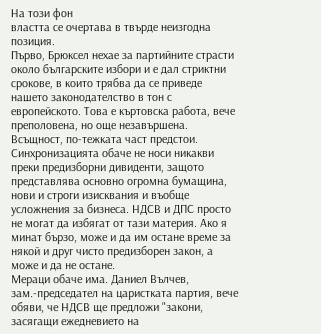На този фон
властта се очертава в твърде неизгодна позиция.
Първо, Брюксел нехае за партийните страсти около българските избори и е дал стриктни срокове, в които трябва да се приведе нашето законодателство в тон с европейското. Това е къртовска работа, вече преполовена, но още незавършена. Всъщност, по-тежката част предстои. Синхронизацията обаче не носи никакви преки предизборни дивиденти, защото представлява основно огромна бумащина, нови и строги изисквания и въобще усложнения за бизнеса. НДСВ и ДПС просто не могат да избягат от тази материя. Ако я минат бързо, може и да им остане време за някой и друг чисто предизборен закон, а може и да не остане.
Мераци обаче има. Даниел Вълчев, зам.-председател на царистката партия, вече обяви, че НДСВ ще предложи "закони, засягащи ежедневието на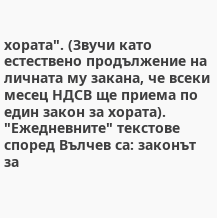хората". (Звучи като естествено продължение на личната му закана, че всеки месец НДСВ ще приема по един закон за хората). "Ежедневните" текстове според Вълчев са: законът за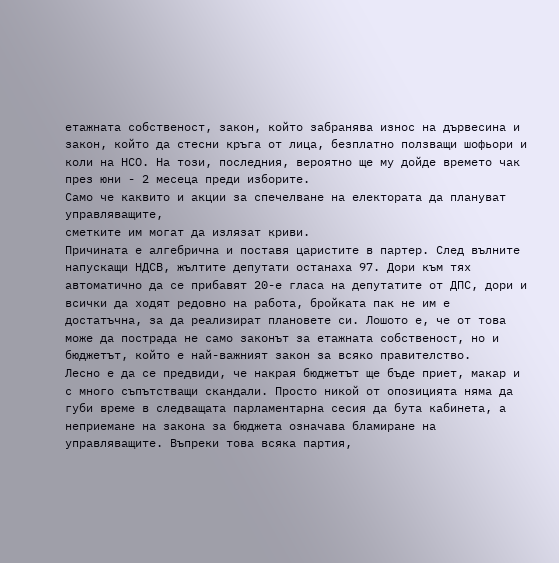етажната собственост, закон, който забранява износ на дървесина и закон, който да стесни кръга от лица, безплатно ползващи шофьори и коли на НСО. На този, последния, вероятно ще му дойде времето чак през юни - 2 месеца преди изборите.
Само че каквито и акции за спечелване на електората да плануват управляващите,
сметките им могат да излязат криви.
Причината е алгебрична и поставя царистите в партер. След вълните напускащи НДСВ, жълтите депутати останаха 97. Дори към тях автоматично да се прибавят 20-е гласа на депутатите от ДПС, дори и всички да ходят редовно на работа, бройката пак не им е достатъчна, за да реализират плановете си. Лошото е, че от това може да пострада не само законът за етажната собственост, но и бюджетът, който е най-важният закон за всяко правителство.
Лесно е да се предвиди, че накрая бюджетът ще бъде приет, макар и с много съпътстващи скандали. Просто никой от опозицията няма да губи време в следващата парламентарна сесия да бута кабинета, а неприемане на закона за бюджета означава бламиране на управляващите. Въпреки това всяка партия,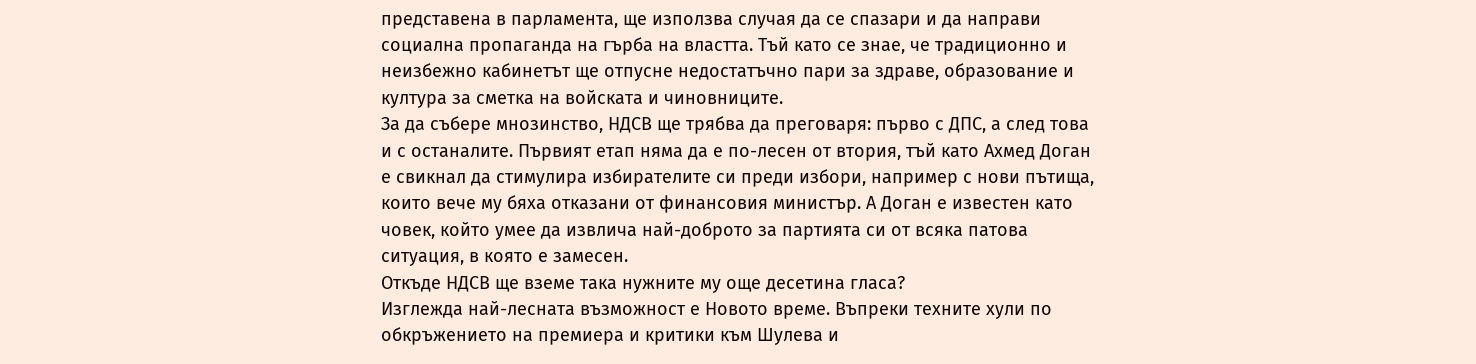представена в парламента, ще използва случая да се спазари и да направи социална пропаганда на гърба на властта. Тъй като се знае, че традиционно и неизбежно кабинетът ще отпусне недостатъчно пари за здраве, образование и култура за сметка на войската и чиновниците.
За да събере мнозинство, НДСВ ще трябва да преговаря: първо с ДПС, а след това и с останалите. Първият етап няма да е по-лесен от втория, тъй като Ахмед Доган е свикнал да стимулира избирателите си преди избори, например с нови пътища, които вече му бяха отказани от финансовия министър. А Доган е известен като човек, който умее да извлича най-доброто за партията си от всяка патова ситуация, в която е замесен.
Откъде НДСВ ще вземе така нужните му още десетина гласа?
Изглежда най-лесната възможност е Новото време. Въпреки техните хули по обкръжението на премиера и критики към Шулева и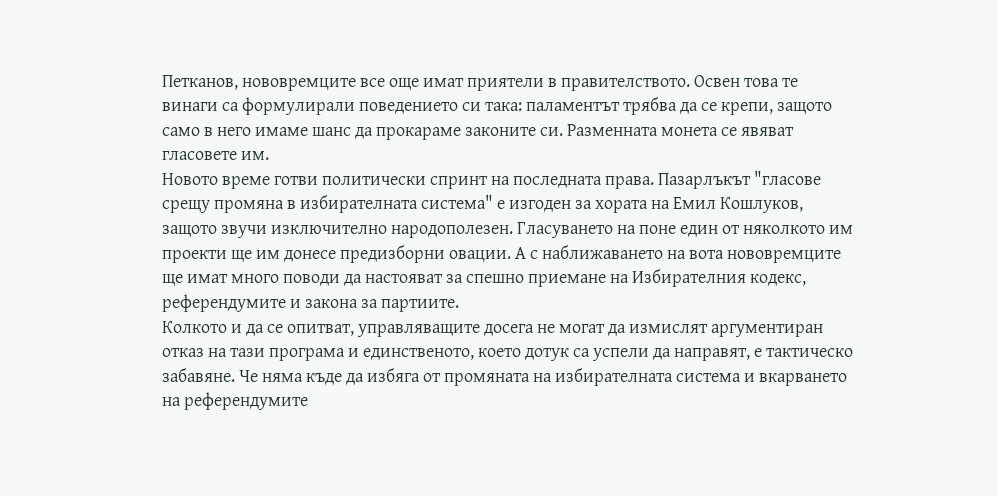Петканов, нововремците все още имат приятели в правителството. Освен това те винаги са формулирали поведението си така: паламентът трябва да се крепи, защото само в него имаме шанс да прокараме законите си. Разменната монета се явяват гласовете им.
Новото време готви политически спринт на последната права. Пазарлъкът "гласове срещу промяна в избирателната система" е изгоден за хората на Емил Кошлуков, защото звучи изключително народополезен. Гласуването на поне един от няколкото им проекти ще им донесе предизборни овации. А с наближаването на вота нововремците ще имат много поводи да настояват за спешно приемане на Избирателния кодекс, референдумите и закона за партиите.
Колкото и да се опитват, управляващите досега не могат да измислят аргументиран отказ на тази програма и единственото, което дотук са успели да направят, е тактическо забавяне. Че няма къде да избяга от промяната на избирателната система и вкарването на референдумите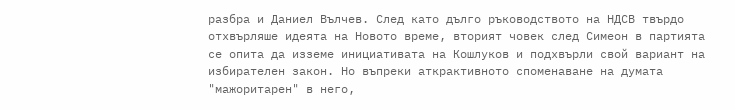разбра и Даниел Вълчев. След като дълго ръководството на НДСВ твърдо отхвърляше идеята на Новото време, вторият човек след Симеон в партията се опита да изземе инициативата на Кошлуков и подхвърли свой вариант на избирателен закон. Но въпреки аткрактивното споменаване на думата "мажоритарен" в него,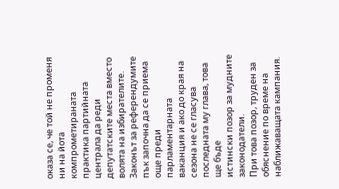оказа се, че той не променя ни на йота компрометираната практика партийната централа да реди депутатските места вместо волята на избирателите.
Законът за референдумите пък започна да се приема още преди парламентарната ваканция и ако до края на сезона не се гласува последната му глава, това ще бъде
истински позор за мудните законодатели.
При това позор, труден за обяснение по време на наближаващата кампания.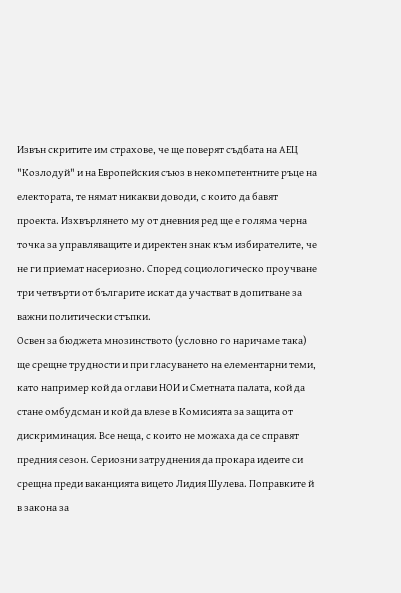Извън скритите им страхове, че ще поверят съдбата на АЕЦ "Козлодуй" и на Европейския съюз в некомпетентните ръце на електората, те нямат никакви доводи, с които да бавят проекта. Изхвърлянето му от дневния ред ще е голяма черна точка за управляващите и директен знак към избирателите, че не ги приемат насериозно. Според социологическо проучване три четвърти от българите искат да участват в допитване за важни политически стъпки.
Освен за бюджета мнозинството (условно го наричаме така) ще срещне трудности и при гласуването на елементарни теми, като например кой да оглави НОИ и Сметната палата, кой да стане омбудсман и кой да влезе в Комисията за защита от дискриминация. Все неща, с които не можаха да се справят предния сезон. Сериозни затруднения да прокара идеите си срещна преди ваканцията вицето Лидия Шулева. Поправките й в закона за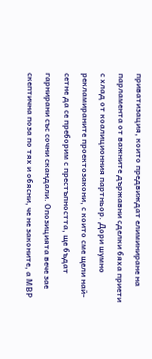приватизация, които предвиждат елиминиране на парламента от важните държавни сделки бяха приети с хлад от коалиционния партньор. Дори шумно рекламираните проектозакони, с които сме щели най-сетне да се преборим с престъпността, ще бъдат гарнирани със сочни скандали. Опозицията вече зае скептична поза по тях и обясни, че не законите, а МВР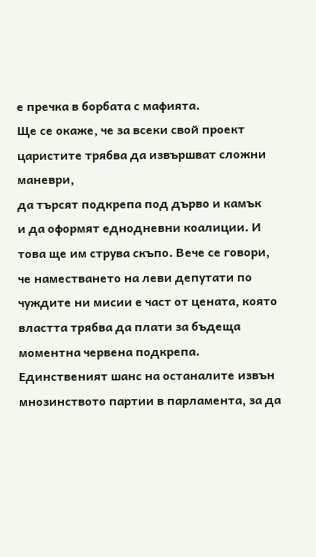е пречка в борбата с мафията.
Ще се окаже, че за всеки свой проект царистите трябва да извършват сложни маневри,
да търсят подкрепа под дърво и камък
и да оформят еднодневни коалиции. И това ще им струва скъпо. Вече се говори, че наместването на леви депутати по чуждите ни мисии е част от цената, която властта трябва да плати за бъдеща моментна червена подкрепа.
Единственият шанс на останалите извън мнозинството партии в парламента, за да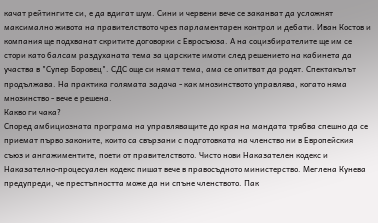качат рейтингите си, е да вдигат шум. Сини и червени вече се заканват да усложнят максимално живота на правителството чрез парламентарен контрол и дебати. Иван Костов и компания ще подхванат скритите договорки с Евросъюза. А на социзбирателите ще им се стори като балсам раздуханата тема за царските имоти след решението на кабинета да участва в "Супер Боровец". СДС още си нямат тема, ама се опитват да родят. Спектакълът продължава. На практика голямата задача - как мнозинството управлява, когато няма мнозинство - вече е решена.
Какво ги чака?
Според амбициозната програма на управляващите до края на мандата трябва спешно да се приемат първо законите, които са свързани с подготовката на членство ни в Европейския съюз и ангажиментите, поети от правителството. Чисто нови Наказателен кодекс и Наказателно-процесуален кодекс пишат вече в правосъдното министерство. Меглена Кунева предупреди, че престъпността може да ни спъне членството. Пак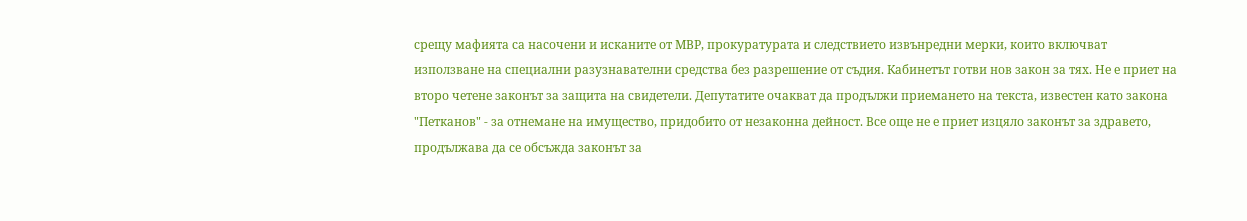срещу мафията са насочени и исканите от МВР, прокуратурата и следствието извънредни мерки, които включват използване на специални разузнавателни средства без разрешение от съдия. Кабинетът готви нов закон за тях. Не е приет на второ четене законът за защита на свидетели. Депутатите очакват да продължи приемането на текста, известен като закона "Петканов" - за отнемане на имущество, придобито от незаконна дейност. Все още не е приет изцяло законът за здравето, продължава да се обсъжда законът за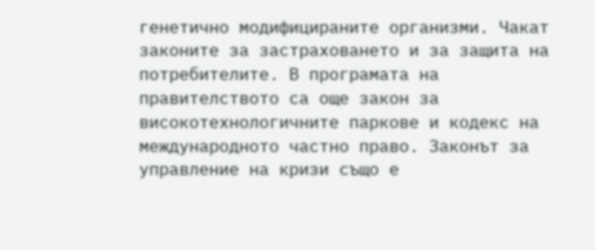генетично модифицираните организми. Чакат законите за застраховането и за защита на потребителите. В програмата на правителството са още закон за високотехнологичните паркове и кодекс на международното частно право. Законът за управление на кризи също е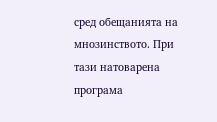сред обещанията на мнозинството. При тази натоварена програма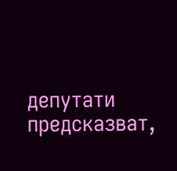депутати предсказват,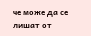че може да се лишат от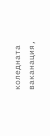коледната ваканация,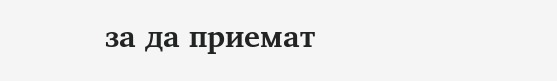за да приемат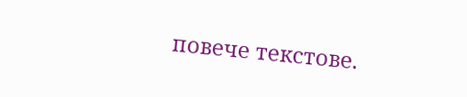повече текстове.